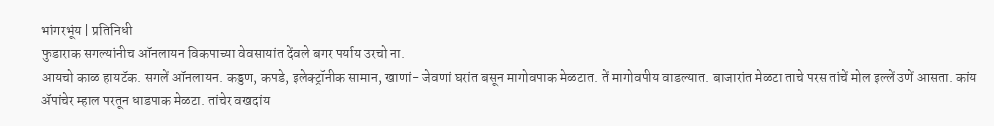भांगरभूंय | प्रतिनिधी
फुडाराक सगल्यांनीच ऑनलायन विकपाच्या वेवसायांत देंवले बगर पर्याय उरचो ना.
आयचो काळ हायटॅक. सगलें ऑनलायन. कड्डण, कपडे, इलेक्ट्रॉनीक सामान, खाणां- जेवणां घरांत बसून मागोवपाक मेळटात. तें मागोवपीय वाडल्यात. बाजारांत मेळटा ताचे परस तांचें मोल इल्लें उणें आसता. कांय ॲपांचेर म्हाल परतून धाडपाक मेळटा. तांचेर वखदांय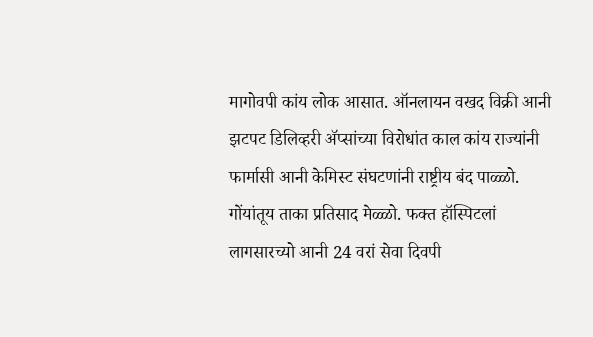मागोवपी कांय लोक आसात. ऑनलायन वखद विक्री आनी झटपट डिलिव्हरी ॲप्सांच्या विरोधांत काल कांय राज्यांनी फार्मासी आनी केमिस्ट संघटणांनी राष्ट्रीय बंद पाळ्ळो. गोंयांतूय ताका प्रतिसाद मेळ्ळो. फक्त हॉस्पिटलां लागसारच्यो आनी 24 वरां सेवा दिवपी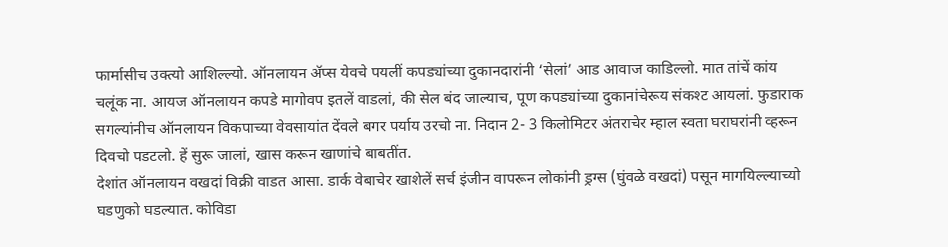फार्मासीच उक्त्यो आशिल्ल्यो. ऑनलायन ॲप्स येवचे पयलीं कपड्यांच्या दुकानदारांनी ‘सेलां’ आड आवाज काडिल्लो. मात तांचें कांय चलूंक ना. आयज ऑनलायन कपडे मागोवप इतलें वाडलां, की सेल बंद जाल्याच, पूण कपड्यांच्या दुकानांचेरूय संकश्ट आयलां. फुडाराक सगल्यांनीच ऑनलायन विकपाच्या वेवसायांत देंवले बगर पर्याय उरचो ना. निदान 2- 3 किलोमिटर अंतराचेर म्हाल स्वता घराघरांनी व्हरून दिवचो पडटलो. हें सुरू जालां, खास करून खाणांचे बाबतींत.
देशांत ऑनलायन वखदां विक्री वाडत आसा. डार्क वेबाचेर खाशेलें सर्च इंजीन वापरून लोकांनी ड्रग्स (घुंवळे वखदां) पसून मागयिल्ल्याच्यो घडणुको घडल्यात. कोविडा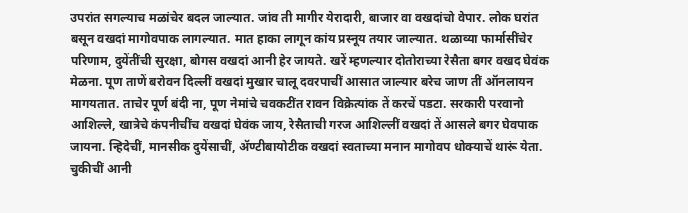उपरांत सगल्याच मळांचेर बदल जाल्यात. जांव ती मागीर येरादारी, बाजार वा वखदांचो वेपार. लोक घरांत बसून वखदां मागोवपाक लागल्यात. मात हाका लागून कांय प्रस्नूय तयार जाल्यात. थळाव्या फार्मासींचेर परिणाम, दुयेंतींची सुरक्षा, बोगस वखदां आनी हेर जायते. खरें म्हणल्यार दोतोराच्या रेसैता बगर वखद घेवंक मेळना. पूण ताणें बरोवन दिल्लीं वखदां मुखार चालू दवरपाचीं आसात जाल्यार बरेच जाण तीं ऑनलायन मागयतात. ताचेर पूर्ण बंदी ना, पूण नेमांचे चवकटींत रावन विक्रेत्यांक तें करचें पडटा. सरकारी परवानो आशिल्ले, खात्रेचे कंपनीचींच वखदां घेवंक जाय, रेसैताची गरज आशिल्लीं वखदां तें आसले बगर घेवपाक जायना. न्हिदेचीं, मानसीक दुयेंसाचीं, ॲण्टीबायोटीक वखदां स्वताच्या मनान मागोवप धोक्याचें थारूं येता. चुकीचीं आनी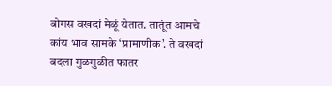बोगस वखदां मेळूं येतात. तातूंत आमचे कांय भाव सामके ‘प्रामाणीक’. ते वखदां बदला गुळगुळीत फातर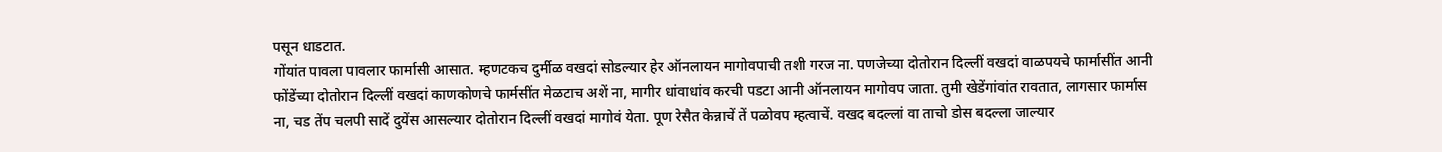पसून धाडटात.
गोंयांत पावला पावलार फार्मासी आसात. म्हणटकच दुर्मीळ वखदां सोडल्यार हेर ऑनलायन मागोवपाची तशी गरज ना. पणजेच्या दोतोरान दिल्लीं वखदां वाळपयचे फार्मासींत आनी फोंडेंच्या दोतोरान दिल्लीं वखदां काणकोणचे फार्मसींत मेळटाच अशें ना, मागीर धांवाधांव करची पडटा आनी ऑनलायन मागोवप जाता. तुमी खेडेंगांवांत रावतात, लागसार फार्मास ना, चड तेंप चलपी सादें दुयेंस आसल्यार दोतोरान दिल्लीं वखदां मागोवं येता. पूण रेसैत केन्नाचें तें पळोवप म्हत्वाचें. वखद बदल्लां वा ताचो डोस बदल्ला जाल्यार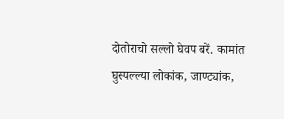दोतोराचो सल्लो घेवप बरें. कामांत घुस्पल्ल्या लोकांक, जाण्ट्यांक,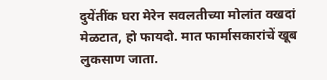दुयेंतींक घरा मेरेन सवलतीच्या मोलांत वखदां मेळटात, हो फायदो. मात फार्मासकारांचें खूब लुकसाण जाता.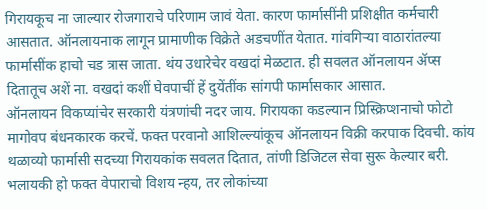गिरायकूच ना जाल्यार रोजगाराचे परिणाम जावं येता. कारण फार्मासींनी प्रशिक्षीत कर्मचारी आसतात. ऑनलायनाक लागून प्रामाणीक विक्रेते अडचणींत येतात. गांवगिऱ्या वाठारांतल्या फार्मासींक हाचो चड त्रास जाता. थंय उधारेचेर वखदां मेळटात. ही सवलत ऑनलायन ॲप्स दितातूच अशें ना. वखदां कशीं घेवपाचीं हें दुयेंतींक सांगपी फार्मासकार आसात.
ऑनलायन विकप्यांचेर सरकारी यंत्रणांची नदर जाय. गिरायका कडल्यान प्रिस्क्रिप्शनाचो फोटो मागोवप बंधनकारक करचें. फक्त परवानो आशिल्ल्यांकूच ऑनलायन विक्री करपाक दिवची. कांय थळाव्यो फार्मासी सदच्या गिरायकांक सवलत दितात, तांणी डिजिटल सेवा सुरू केल्यार बरी. भलायकी हो फक्त वेपाराचो विशय न्हय, तर लोकांच्या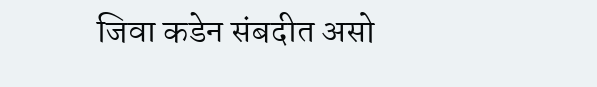जिवा कडेन संबदीत असो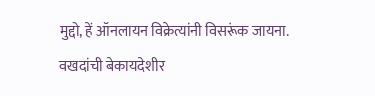मुद्दो, हें ऑनलायन विक्रेत्यांनी विसरूंक जायना. वखदांची बेकायदेशीर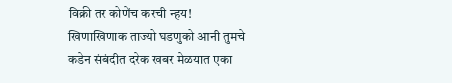विक्री तर कोणेंच करची न्हय!
खिणाखिणाक ताज्यो घडणुको आनी तुमचे कडेन संबंदीत दरेक खबर मेळयात एका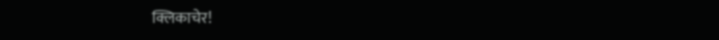क्लिकाचेर!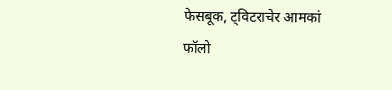फेसबूक, ट्विटराचेर आमकां फॉलो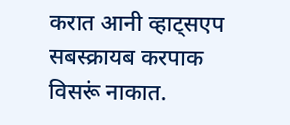करात आनी व्हाट्सएप सबस्क्रायब करपाक विसरूं नाकात.